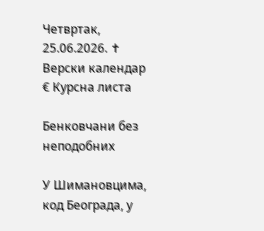Четвртак, 25.06.2026. ✝ Верски календар € Курсна листа

Бенковчани без неподобних

У Шимановцима, код Београда, у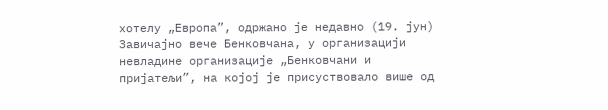хотелу „Европа”, одржано је недавно (19. јун) Завичајно вече Бенковчана, у организацији невладине организације „Бенковчани и пријатељи”, на којој је присуствовало више од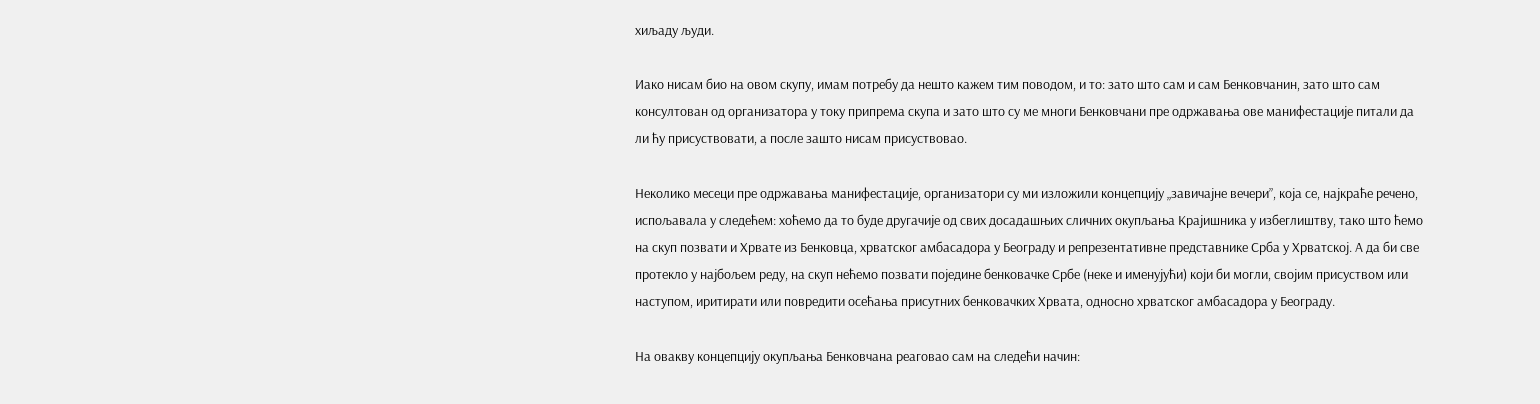хиљаду људи.

Иако нисам био на овом скупу, имам потребу да нешто кажем тим поводом, и то: зато што сам и сам Бенковчанин, зато што сам консултован од организатора у току припрема скупа и зато што су ме многи Бенковчани пре одржавања ове манифестације питали да ли ћу присуствовати, а после зашто нисам присуствовао.

Неколико месеци пре одржавања манифестације, организатори су ми изложили концепцију „завичајне вечери”, која се, најкраће речено, испољавала у следећем: хоћемо да то буде другачије од свих досадашњих сличних окупљања Крајишника у избеглиштву, тако што ћемо на скуп позвати и Хрвате из Бенковца, хрватског амбасадора у Београду и репрезентативне представнике Срба у Хрватској. А да би све протекло у најбољем реду, на скуп нећемо позвати поједине бенковачке Србе (неке и именујући) који би могли, својим присуством или наступом, иритирати или повредити осећања присутних бенковачких Хрвата, односно хрватског амбасадора у Београду.

На овакву концепцију окупљања Бенковчана реаговао сам на следећи начин: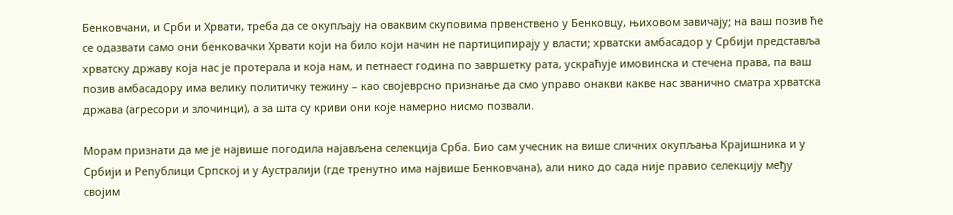Бенковчани, и Срби и Хрвати, треба да се окупљају на оваквим скуповима првенствено у Бенковцу, њиховом завичају; на ваш позив ће се одазвати само они бенковачки Хрвати који на било који начин не партиципирају у власти; хрватски амбасадор у Србији представља хрватску државу која нас је протерала и која нам, и петнаест година по завршетку рата, ускраћује имовинска и стечена права, па ваш позив амбасадору има велику политичку тежину – као својеврсно признање да смо управо онакви какве нас званично сматра хрватска држава (агресори и злочинци), а за шта су криви они које намерно нисмо позвали.

Морам признати да ме је највише погодила најављена селекција Срба. Био сам учесник на више сличних окупљања Крајишника и у Србији и Републици Српској и у Аустралији (где тренутно има највише Бенковчана), али нико до сада није правио селекцију међу својим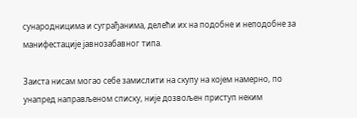сународницима и суграђанима, делећи их на подобне и неподобне за манифестације јавнозабавног типа.

Заиста нисам могао себе замислити на скупу на којем намерно, по унапред направљеном списку, није дозвољен приступ неким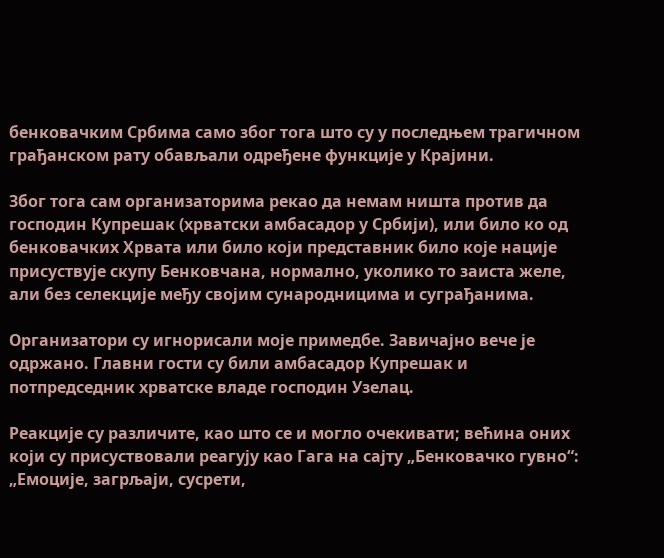бенковачким Србима само због тога што су у последњем трагичном грађанском рату обављали одређене функције у Крајини.

Због тога сам организаторима рекао да немам ништа против да господин Купрешак (хрватски амбасадор у Србији), или било ко од бенковачких Хрвата или било који представник било које нације присуствује скупу Бенковчана, нормално, уколико то заиста желе, али без селекције међу својим сународницима и суграђанима.

Организатори су игнорисали моје примедбе. Завичајно вече је одржано. Главни гости су били амбасадор Купрешак и потпредседник хрватске владе господин Узелац.

Реакције су различите, као што се и могло очекивати; већина оних који су присуствовали реагују као Гага на сајту „Бенковачко гувно“: „Емоције, загрљаји, сусрети,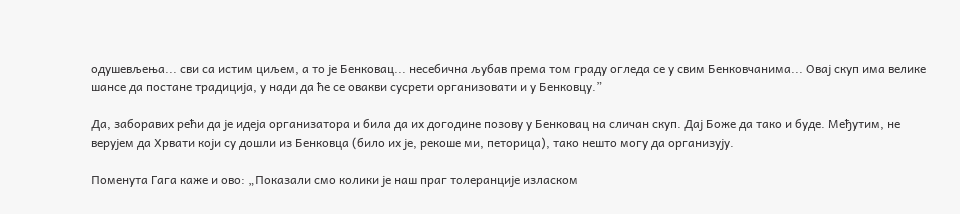одушевљења... сви са истим циљем, а то је Бенковац... несебична љубав према том граду огледа се у свим Бенковчанима... Овај скуп има велике шансе да постане традиција, у нади да ће се овакви сусрети организовати и у Бенковцу.”

Да, заборавих рећи да је идеја организатора и била да их догодине позову у Бенковац на сличан скуп. Дај Боже да тако и буде. Међутим, не верујем да Хрвати који су дошли из Бенковца (било их је, рекоше ми, петорица), тако нешто могу да организују.

Поменута Гага каже и ово: „Показали смо колики је наш праг толеранције изласком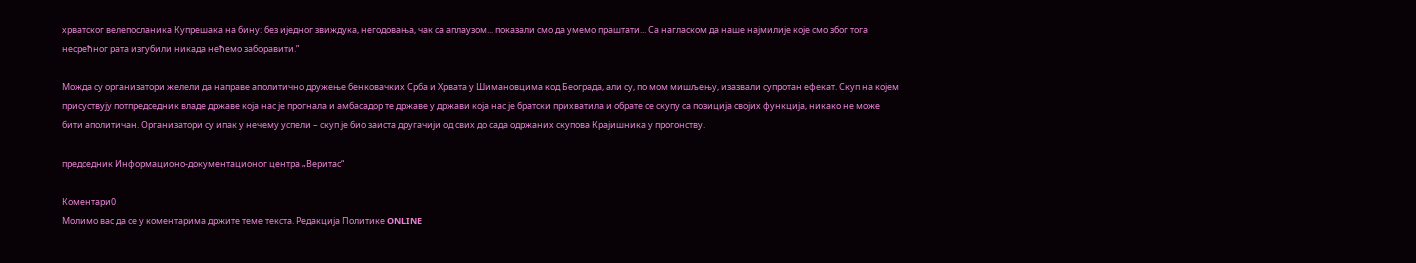хрватског велепосланика Купрешака на бину: без иједног звиждука, негодовања, чак са аплаузом... показали смо да умемо праштати... Са нагласком да наше најмилије које смо због тога несрећног рата изгубили никада нећемо заборавити.”

Можда су организатори желели да направе аполитично дружење бенковачких Срба и Хрвата у Шимановцима код Београда, али су, по мом мишљењу, изазвали супротан ефекат. Скуп на којем присуствују потпредседник владе државе која нас је прогнала и амбасадор те државе у држави која нас је братски прихватила и обрате се скупу са позиција својих функција, никако не може бити аполитичан. Организатори су ипак у нечему успели – скуп је био заиста другачији од свих до сада одржаних скупова Крајишника у прогонству.

председник Информационо-документационог центра „Веритас“

Коментари0
Молимо вас да се у коментарима држите теме текста. Редакција Политике ONLINE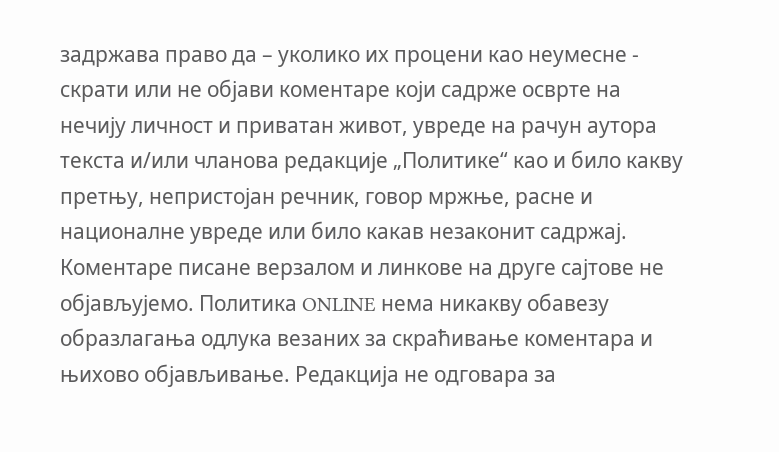задржава право да – уколико их процени као неумесне - скрати или не објави коментаре који садрже осврте на нечију личност и приватан живот, увреде на рачун аутора текста и/или чланова редакције „Политике“ као и било какву претњу, непристојан речник, говор мржње, расне и националне увреде или било какав незаконит садржај. Коментаре писане верзалом и линкове на друге сајтове не објављујемо. Политика ONLINE нема никакву обавезу образлагања одлука везаних за скраћивање коментара и њихово објављивање. Редакција не одговара за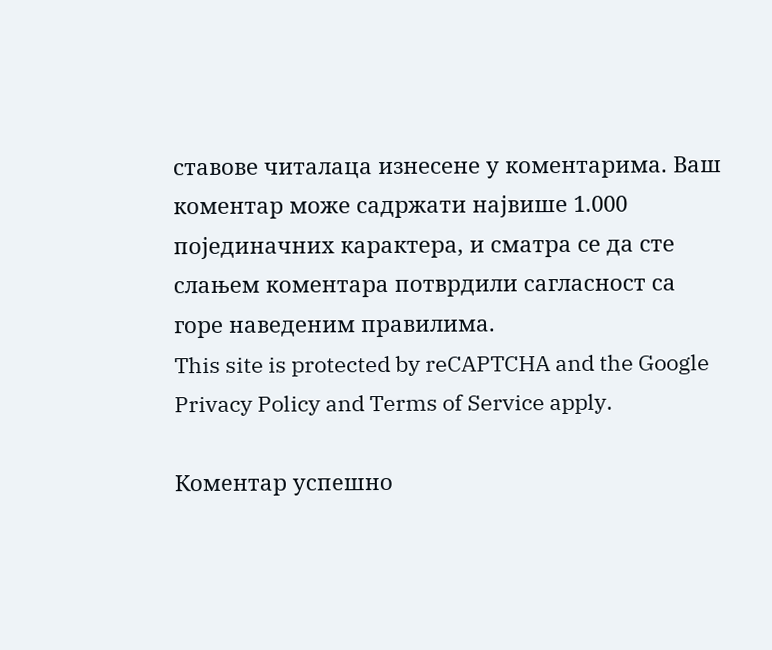ставове читалаца изнесене у коментарима. Ваш коментар може садржати највише 1.000 појединачних карактера, и сматра се да сте слањем коментара потврдили сагласност са горе наведеним правилима.
This site is protected by reCAPTCHA and the Google Privacy Policy and Terms of Service apply.

Комeнтар успeшно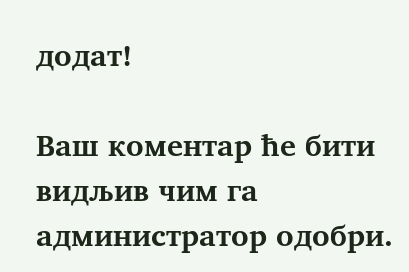додат!

Ваш комeнтар ћe бити видљив чим га администратор одобри.